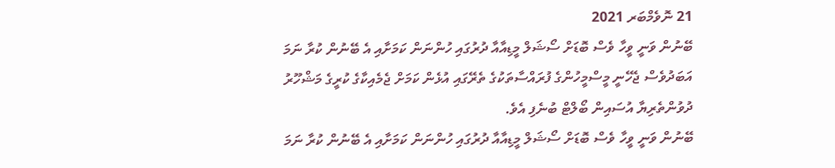21 ނޮވެމްބަރ 2021
ބޭނުން ވަނީ ވީހާ ވެސް ބޮޑަށް ސޯޝަލް މީޑިއާއާ ދުރުގައި ހުންނަން ކަމަށާއި އެ ބޭނުން ކުރާ ނަމަ އަބަދުވެސް ޖެހޭނީ މީސްމީހުންގެ ފުރައްސާތަކުގެ ތެރޭގައި އުޅެން ކަމަށް ޖެމެއިކާގެ ކުރީގެ މަޝްހޫރު ދުވުންތެރިޔާ އުސައިން ބޯލްޓް ބުނެފި އެވެ.
ބޭނުން ވަނީ ވީހާ ވެސް ބޮޑަށް ސޯޝަލް މީޑިއާއާ ދުރުގައި ހުންނަން ކަމަށާއި އެ ބޭނުން ކުރާ ނަމަ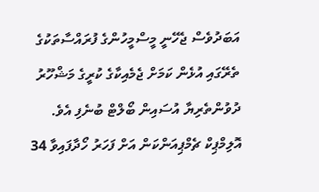އަބަދުވެސް ޖެހޭނީ މީސްމީހުންގެ ފުރައްސާތަކުގެ ތެރޭގައި އުޅެން ކަމަށް ޖެމެއިކާގެ ކުރީގެ މަޝްހޫރު ދުވުންތެރިޔާ އުސައިން ބޯލްޓް ބުނެފި އެވެ.
އޮލިމްޕިކް ޗެމްޕިއަންކަން އަށް ފަހަރު ހޯދާފައިވާ 34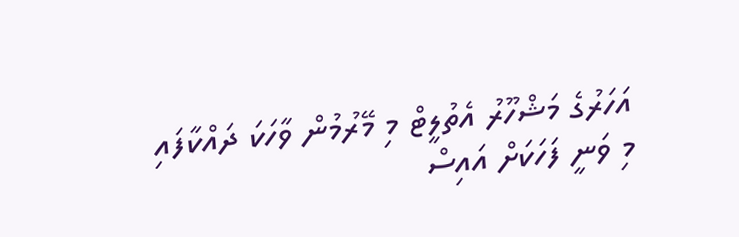އަހަރުގެ މަޝްހޫރު އެތުލީޓް މި މޭރުމުން ވާހަކަ ދައްކާފައި މި ވަނީ ފަހަކަށް އައިސް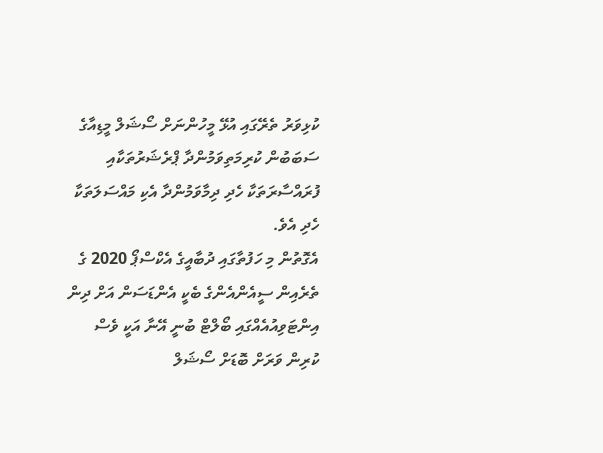ކުޅިވަރު ތެރޭގައި އުޅޭ މީހުންނަށް ސޯޝަލް މީޑިއާގެ ސަބަބުން ކުރިމަތިވަމުންދާ ޕްރެޝަރުތަކާއި ފުރައްސާރަތަކާ ހެދި ދިމާވަމުންދާ އެކި މައްސަލަތަކާ ހެދި އެވެ.
އެގޮތުން މި ހަފުތާގައި ދުބާއީގެ އެކްސްޕޯ 2020 ގެ ތެރެއިން ސީއެންއެންގެ ބެކީ އެންޑަސަން އަށް ދިން އިންޓަވިއުއެއްގައި ބޯލްޓް ބުނީ އޭނާ އަކީ ވެސް ކުރިން ވަރަށް ބޮޑަށް ސޯޝަލް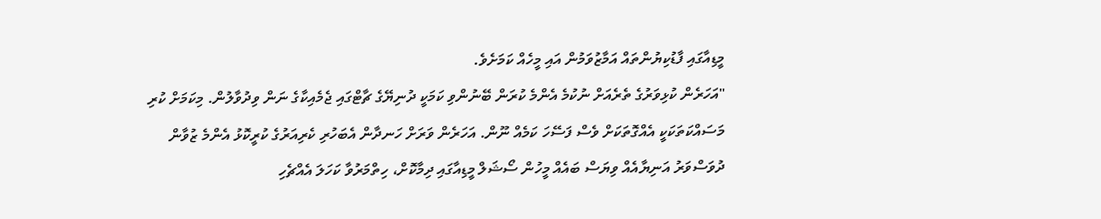މީޑިއާގައި ފާޑުކިޔުންތައް އަމާޒުވަމުން އައި މީހެއް ކަމަށެވެ.
"އަހަރެން ކުޅިވަރުގެ ތެރެއަށް ނުކުމެ އެންމެ ކުރަން ބޭނުންވި ކަމަކީ ދުނިޔޭގެ ޗާޓްގައި ޖެމެއިކާގެ ނަން ވިދުވާލުން. މިކަމަށް ކުރި މަސައްކަތަކަކީ އެއްގޮތަކަށް ވެސް ފަސޭހަ ކަމެއް ނޫން. އަހަރެން ވަރަށް ހަނދާން އެބަހުރި ކެރިއަރުގެ ކުރީކޮޅު އެންމެ ޒުވާން ދުވަސްވަރު އަނިޔާއެއް ވިޔަސް ބައެއް މީހުން ސޯޝަލް މީޑިއާގައި ދިމާކޮށް، ހިތްމަރުވާ ކަހަލަ އެއްޗެހި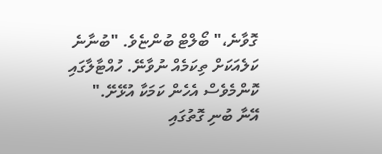ގޮވާނެ،" ބޯލްޓް ބުންޏެވެ. "ބުނާނެ ކަލެއަކަށް ތިކަމެއް ނުވާނޭ. ހުއްޓާލާގައި ކޮންމެވެސް އެހެން ކަމަކާ އުޅޭށޭ."
އޭނާ ބުނި ގޮތުގައި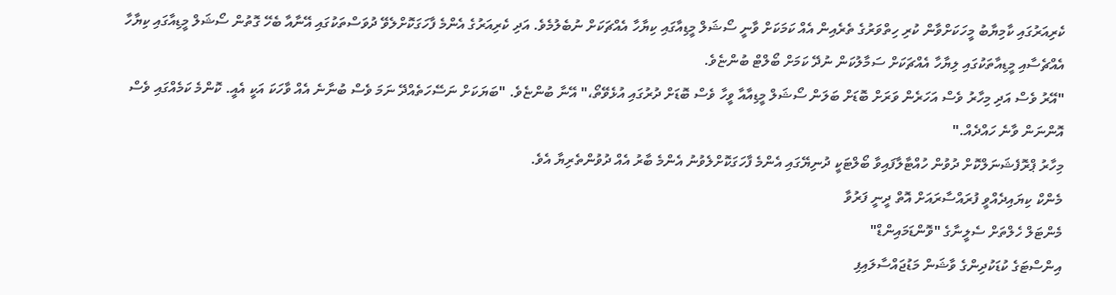ކެރިއަރުގައި ކާމިޔާބު މީހަކަށްވާން ކުރި ހިތްވަރުގެ ތެރެއިން އެއް ކަމަކަށް ވާނީ ސޯޝަލް މީޑިއާގައި ކިޔާހާ އެއްޗަކަށް ނުބެލުމެވެ. އަދި ކެރިއަރުގެ އެންމެ ފާހަގަކޮށްލެވޭ ދުވަސްތަކުގައި އޭނާއާ ބެހޭ ގޮތުން ސޯޝަލް މީޑިއާގައި ކިޔާހާ އެއްޗެސާއި މީޑިއާތަކުގައި ލިޔާހާ އެއްޗަކަށް ސަމާލުކަން ނުދޭ ކަމަށް ބޯލްޓް ބުންޏެވެ.
"އޭރު ވެސް އަދި މިހާރު ވެސް އަހަރެން ވަރަށް ބޮޑަށް ބަލަން ސޯޝަލް މީޑިއާއާ ވީހާ ވެސް ބޮޑަށް ދުރުގައި އުޅެވޭތޯ،" އޭނާ ބުންޏެވެ. "ބަޔަކަށް ނަސޭހަތެއްދޭ ނަމަ ވެސް ބުނާނެ އެއް ވާހަކަ އަކީ އެއީ. ކޮންމެ ކަމެއްގައި ވެސް އޮންނަން ވާނެ ހައްދެއް."
މިހާރު ޕްރޮފެޝަނަލްކޮށް ދުވުން ހުއްޓާލާފައިވާ ބޯލްޓަކީ ދުނިޔޭގައި އެންމެ ފާހަގަކޮށްލެވުނު އެންމެ ބާރު އެއް ދުވުންތެރިޔާ އެވެ.
މެންކް ކިޔައިދެއްވީ ފުރައްސާރައަށް އޮތް ދީނީ ފަރުވާ
މެންޓަލް ހެލްތަށް ސެލީނާގެ "ވޮންޑަމައިންޑް"
އިންސްޓަގެ ކުޑަކުދިންގެ ވާޝަން މަޑުޖައްސާލައިފި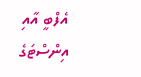އެފްބީ އާއި އިންސްޓަގެ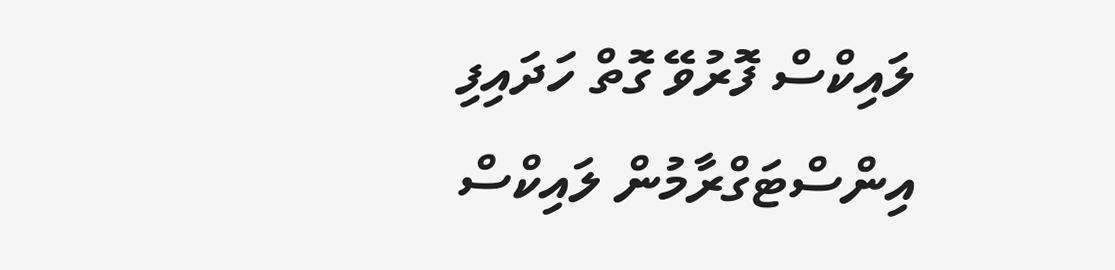ލައިކްސް ފޮރުވޭ ގޮތް ހަދައިފި
އިންސްޓަގްރާމުން ލައިކްސް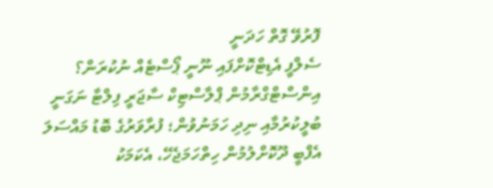ފޮރުވޭ ގޮތް ހަދަނީ
ސެލްފީ އެޑިޓްކޮށްފައި ނޫނީ ޕޯސްޓެއް ނުކުރަން؟
އިންސްޓްގްރާމުން ޕްލާސްޓިކް ސާޖަރީ ފިލްޓާ ނަގަނީ
ބުލީކުރުމާއި ނިދި ހަމަނުވުން؛ ފުރާވަރުގެ ބޮޑު މައްސަލަ
އެފްބީ ދޫކޮށްލުމުން ހިތްހަމަޖެހޭ، އެކަމަކު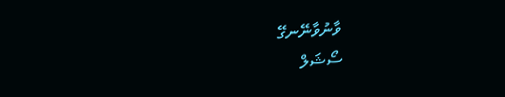ވާނުވާނޭނގޭ
ސޯޝަލް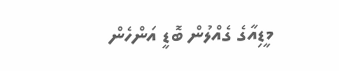މީޑިއާގެ ގެއްލުން ބޮޑީ އަންހެން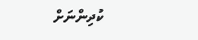ކުދިންނަށް